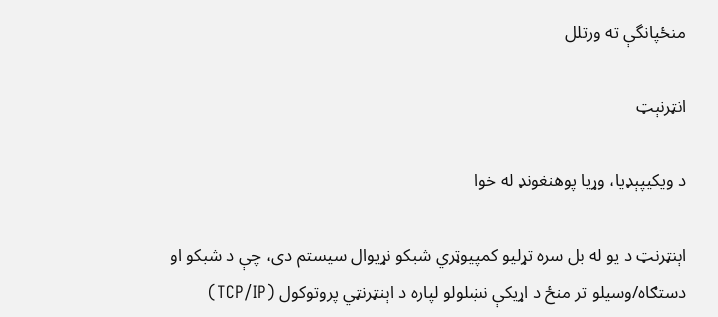منځپانگې ته ورتلل

انټرنېټ

د ويکيپېډيا، وړیا پوهنغونډ له خوا

اېنټرنټ د یو له بل سره تړلیو کمپيوټري شبکو نړیوال سیستم دی، چې د شبکو او دستګاه/وسیلو تر منځ د اړیکې نښلولو لپاره د اېنټرنټي پروتوکول (TCP/IP)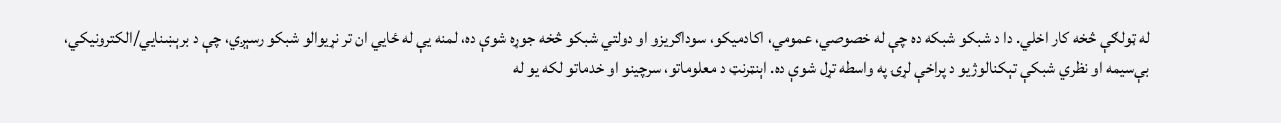له ټولګې څخه کار اخلي. دا د شبکو شبکه ده چې له خصوصي، عمومي، اکادمیکو، سوداګریزو او دولتي شبکو څخه جوړه شوې ده، لمنه یې له ځايي ان تر نړیوالو شبکو رسېږي، چې د برېښنايي/الکترونیکي، بې‌سیمه او نظري شبکې تېکنالوژيو د پراخې لړۍ په واسطه تړل شوې ده. اېنټرنټ د معلوماتو، سرچینو او خدماتو لکه یو له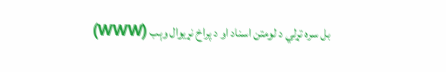بل سره تړلي د لومتن اسناد او د پراخ نړیوال وېب (WWW)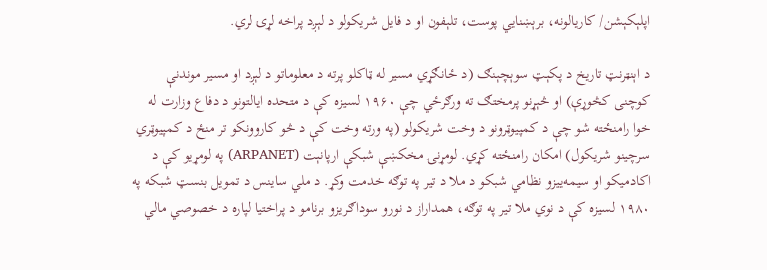اپلېکېشن/ کاریالونه، برېښنايي پوست، تلېفون او د فایل شریکولو د لېږد پراخه لړۍ لري.

د اېنټرنټ تاریخ د پکېټ سوېچېنګ (د ځانګړي مسیر له ټاکلو پرته د معلوماتو د لېږد او مسیر موندنې کوچنی کڅوړې) او څېړنو پرمختګ ته ورګرځي چې ۱۹۶۰ لسیزه کې د متحده ایالتونو د دفاع وزارت له خوا رامنځته شو چې د کمپیوټرونو د وخت شریکولو (په ورته وخت کې د څو کاروونکو تر منځ د کمپيوټري سرچینو شریکول) امکان رامنځته کړي. لومړنۍ مخکښې شبکې ارپانېت (ARPANET) په لومړیو کې د اکادمیکو او سيمه‌ییزو نظامي شبکو د ملا د تیر په توګه خدمت وکړ. د ملي ساینس د تمویل بنسټ شبکه په ۱۹۸۰ لسیزه کې د نوي ملا تیر په توګه، همداراز د نورو سوداګریزو برنامو د پراختیا لپاره د خصوصي مالي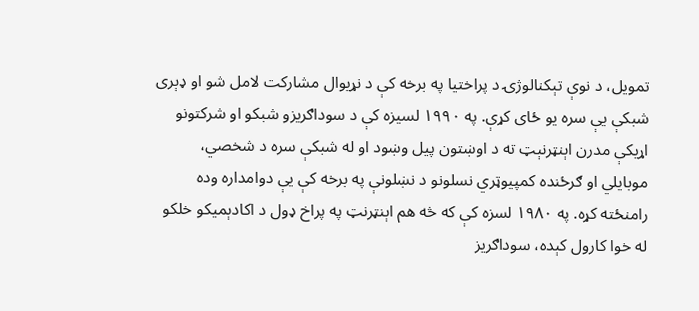تمویل، د نوې تېکنالوژۍ د پراختیا په برخه کې د نړیوال مشارکت لامل شو او ډېری شبکې یې سره یو ځای کړې. په ۱۹۹۰ لسیزه کې د سوداګریزو شبکو او شرکتونو اړیکې مدرن اېنټرنېټ ته د اوښتون پیل وښود او له شبکې سره د شخصي، موبایلي او ګرځنده کمپيوټري نسلونو د نښلونې په برخه کې يې دوامداره وده رامنځته کړه. په ۱۹۸۰ لسزه کې که څه هم اېنټرنټ په پراخ ډول د اکادېمیکو خلکو له خوا کارول کېده، سوداګریز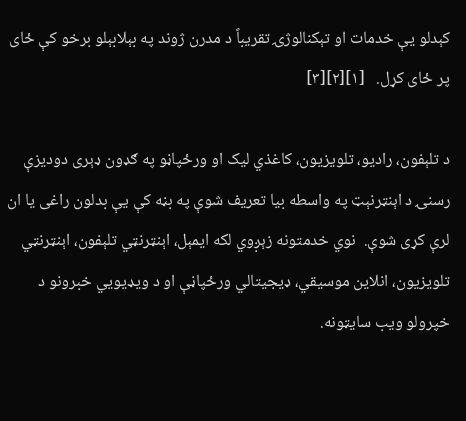کېدلو يې خدمات او تېکنالوژۍ تقریباً د مدرن ژوند په بېلابېلو برخو کې ځای پر ځای کړل.   [۱][۲][۳]

د تلېفون، رادیو، تلويزیون، کاغذي لیک او ورځپاڼو په ګډون ډېری دودیزې رسنۍ د اېنټرنېټ په واسطه بیا تعریف شوې په بڼه کې يې بدلون راغی یا ان لرې کړی شوې.  نوي خدمتونه زېږوي لکه ایمېل، اېنټرنټي تلېفون، اېنټرنټي تلویزیون، انلاین موسیقي، ډیجیتالي ورځپاڼې او د ويډیويي خبرونو د خپرولو ويب سایټونه.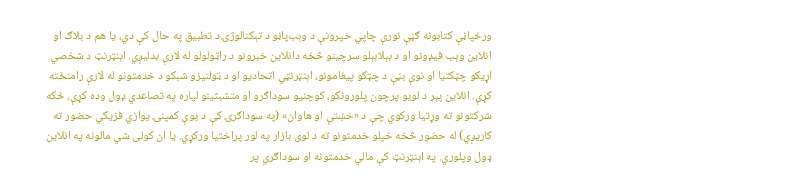ورځپاڼې کتابونه ګڼې نورې چاپي خپرونې د وېب‌پاڼو د تېکنالوژۍ د تطبیق په حال کې دي، یا هم د بلاګ او انلاین وېب فیډونو او د بېلابېلو سرچینو څخه دانلاین خبرونو د راټولولو له لارې بدليږي. اېنټرنټ د شخصي اړیکو چټکتیا او نوې بڼې د چټکو پیغامونو، اېنټرنټي اتحادیو او د ټولنیزو شبکو د خدمتونو له لارې رامنځته کړې. انلاین پېر د لویو پرچون پلورونکو، کوچنیو سوداګرو او متشبثینو لپاره په تصاعدي ډول وده کړې، ځکه شرکتونو ته وړتیا ورکوي چې د «خښتې او هاوان» (په سوداګرۍ کې د يوې کمپنۍ یوازي فزیکي حضور ته کاریږي) له حضور څخه خپلو خدمتونو ته د لوی بازار په لور پراختیا ورکړي. یا ان کولی شي مالونه په انلاین ډول وپلوري. په اېنټرنټ کې مالي خدمتونه او سوداګري پر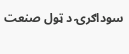سوداګرۍ د ټول صنعت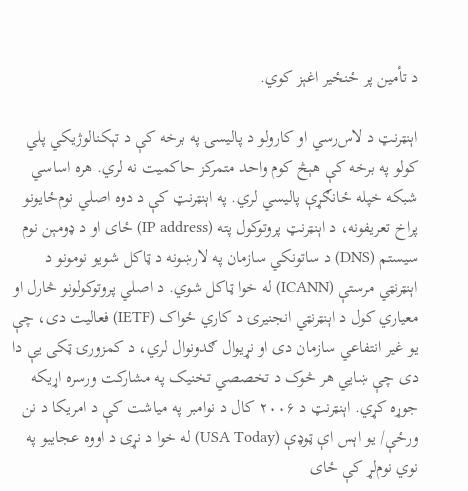د تأمین پر ځنځير اغېز کوي.

اېنټرنټ د لاس‌رسي او کارولو د پاليسۍ په برخه کې د تېکنالوژيکي پلي کولو په برخه کې هېڅ کوم واحد متمرکز حاکمیت نه لري. هره اساسي شبکه خپله ځانګړې پالیسي لري. په اېنټرنټ کې د دوه اصلي نوم‌ځایونو پراخ تعریفونه، د اېنټرنټ پروتوکول پته (IP address) ځای او د ډومېن نوم سیستم (DNS) د ساتونکي سازمان په لارښونه د ټاکل شویو نومونو د اېنټرنټي مرستې (ICANN) له خوا ټاکل شوي. د اصلي پروتوکولونو څارل او معیاري کول د اېنټرنټي انجنيرۍ د کاري ځواک (IETF) فعالیت دی، چې یو غیر انتفاعي سازمان دی او نړیوال ګدونوال لري، د کمزورۍ ټکی یې دا دی چې ښايي هر څوک د تخصصي تخنیک په مشارکت ورسره اړیکه جوړه کړي. اېنټرنټ د ۲۰۰۶ کال د نوامبر په میاشت کې د امریکا د نن ورځې/ یو اېس اې ټوډې (USA Today) له خوا د نړۍ د اووه عجایبو په نوي نوم‌لړ کې ځای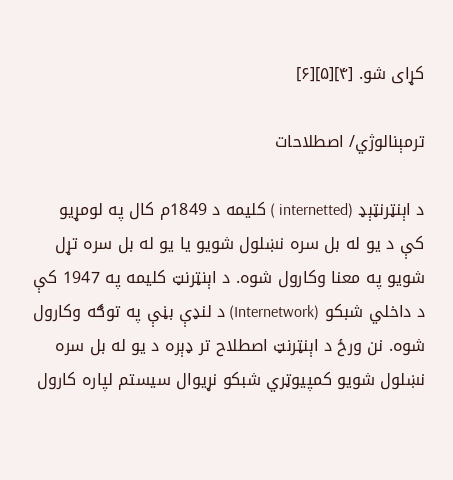کړای شو. [۴][۵][۶]

ترمېنالوژي/ اصطلاحات

د اېنټرنټېډ (internetted ) کلیمه د 1849م کال په لومړیو کې د یو له بل سره نښلول شویو یا یو له بل سره تړل شویو په معنا وکارول شوه. د اېنټرنټ کلیمه په 1947 کې د داخلي شبکو (Internetwork) د لنډې بڼې په توګه وکارول شوه. نن ورځ د اېنټرنټ اصطلاح تر ډېره د یو له بل سره نښلول شویو کمپیوټري شبکو نړیوال سیستم لپاره کارول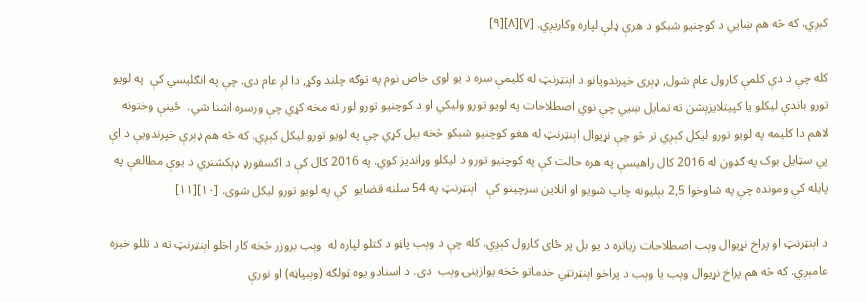کېږي. که څه هم ښایي د کوچنیو شبکو د هرې ډلې لپاره وکاريږي. [۷][۸][۹]

کله چې د دې کلمې کارول عام شول, ډېری خپرندویانو د اېنټرنټ له کلیمې سره د یو لوی خاص نوم په توګه چلند وکړ, دا لږ عام دی. چې په انګلیسي کې  په لویو تورو باندې لیکلو یا کپیتلایزېشن ته تمایل ښیي چې نوي اصطلاحات په لویو تورو ولیکي او د کوچنيو تورو لور ته مخه کړي چې ورسره اشنا شي.  ځینې وختونه لاهم دا کلیمه په لویو تورو لیکل کېږي تر څو چې نړیوال اېنټرنټ له هغو کوچنیو شبکو څخه بېل کړي چې په لویو تورو لیکل کېږي. که څه هم ډېرې خپرندويې د اې پي سټایل بوک په ګډون له 2016 کال راهیسې په هره حالت کې په کوچنیو تورو د لیکلو وړاندیز کوي. په 2016 کال کې د اکسفورډ ډېکشنري د یوې مطالعې په پایله کې ومونده چې په شاوخوا 2,5 بېلیونه چاپ شویو او انلاین سرچینو کې   اېنټرنټ په 54 سلنه قضایو  کې په لویو تورو لیکل شوی. [۱۰][۱۱]

د اېنټرنټ او پراخ نړیوال وېب اصطلاحات زیاتره د یو بل پر ځای کارول کېږي. کله چې د وېب پاڼو د کتلو لپاره له  وېب بروزر څخه کار اخلو اېنټرنټ ته د تللو خبره عامېږي. که څه هم پراخ نړیوال وېب یا وېب د پراخو اېنټرنټي خدماتو څخه یوازینۍ وېب  دی. د اسنادو یوه ټولګه (وېبپاڼه) او نورې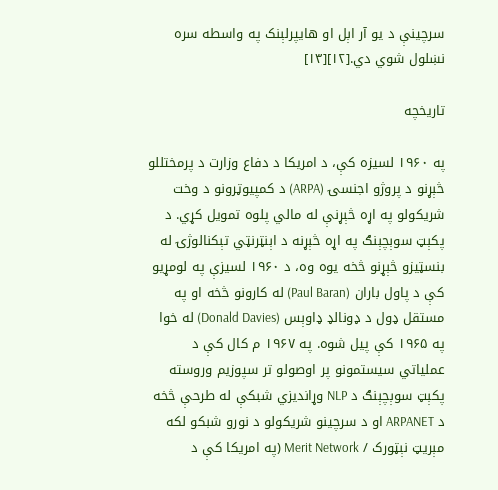سرچینې د یو آر اېل او هایپرلېنک په واسطه سره نښلول شوي دي.[۱۲][۱۳]

تاریخچه

په ۱۹۶۰ لسیزه کې، د امریکا د دفاع وزارت د پرمختللو څېړنو د پروژو اجنسۍ (ARPA) د کمپيوټرونو د وخت شریکولو په اړه څېړنې له مالي پلوه تمویل کړي. د پکېټ سوېچېنګ په اړه څېړنه د اېنټرنټي تېکنالوژۍ له بنسټیزو څېړنو څخه یوه وه، د ۱۹۶۰ لسیزې په لومړیو کې د پاول باران (Paul Baran) له کارونو څخه او په مستقل ډول د ډونالډ ډاوېس (Donald Davies) له خوا په ۱۹۶۵ کې پیل شوه. په ۱۹۶۷ م کال کې د عملیاتي سیستمونو پر اوصولو تر سپوزیم وروسته پکېټ سوېچېنګ د NLP وړاندیزي شبکې له طرحې څخه د ARPANET او د سرچینو شریکولو د نورو شبکو لکه مېريټ نېټورک / Merit Network (په امریکا کې د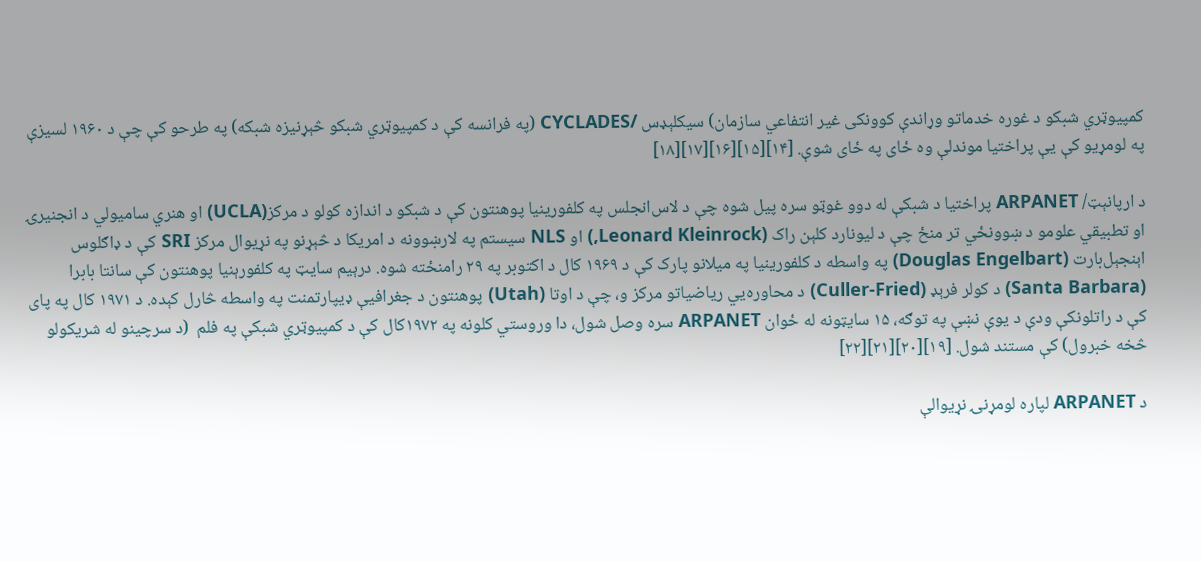کمپيوټري شبکو د غوره خدماتو وړاندې کوونکی غیر انتفاعي سازمان) سیکلېډس /CYCLADES (په فرانسه کې د کمپيوټري شبکو څېړنیزه شبکه) په طرحو کې چې د ۱۹۶۰ لسیزې په لومړیو کې يې پراختیا موندلې وه ځای په ځای شوې. [۱۴][۱۵][۱۶][۱۷][۱۸]

د ارپانېټ/ ARPANET پراختیا د شبکې له دوو غوټو سره پيل شوه چې د لاس‌انجلس په کلفورینیا پوهنتون کې د شبکو د اندازه کولو د مرکز(UCLA) او هنري سامیولي د انجنیرۍ او تطبیقي علومو د ښوونځي تر منځ چې د لیونارد کلېن راک (Leonard Kleinrock,) او NLS سیستم په لارښوونه د امریکا د څېړنو په نړیوال مرکز SRI کې د ډاګلوس اېنجېل‌بارت (Douglas Engelbart) په واسطه د کلفورينیا په میلانو پارک کې د ۱۹۶۹ کال د اکتوبر په ۲۹ رامنځته شوه. درېیم سایټ په کلفورېنیا پوهنتون کې سانتا بابرا (Santa Barbara) د کولر فرېډ (Culler-Fried) د محاوره‌يي ریاضیاتو مرکز و، چې د اوتا (Utah) پوهنتون د جغرافیې ډیپارتمنت په واسطه څارل کېده. د ۱۹۷۱ کال په پای کې د راتلونکې ودې د یوې نښې په توګه، ۱۵ سایټونه له ځوان ARPANET سره وصل شول، دا وروستي کلونه په ۱۹۷۲کال کې د کمپيوټري شبکې په فلم  (د سرچینو له شریکولو څخه خبرول) کې مستند شول. [۱۹][۲۰][۲۱][۲۲]

د ARPANET لپاره لومړنۍ نړیوالې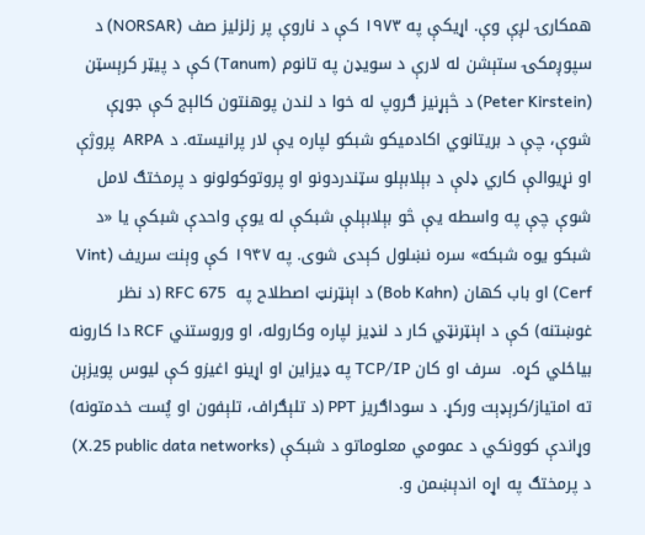همکارۍ لږې وې. اړیکې په ۱۹۷۳ کې د ناروې پر زلزلیز صف (NORSAR) د سپوږمکۍ ستېشن له لارې د سویډن په تانوم (Tanum) کې د پيټر کرېسټن (Peter Kirstein) د څېړنیز ګروپ له خوا د لندن پوهنتون کالېج کې جوړې شوې، چې د بریتانوي اکادمیکو شبکو لپاره یې لار پرانیسته. د ARPA  پروژې او نړیوالې کاري ډلې د بېلابېلو سټندردونو او پروتوکولونو د پرمختګ لامل شوې چې په واسطه یې څو بېلابېلې شبکې له یوې واحدې شبکې یا «د شبکو یوه شبکه» سره نښلول کېدی شوی. په ۱۹۴۷ کې وېنت سریف (Vint Cerf) او باب کهان (Bob Kahn) د اېنټرنټ اصطلاح په  RFC 675 (د نظر غوښتنه) کې د اېنټرنټي کار د لنډیز لپاره وکاروله، او وروستني RCF دا کارونه بیاځلي کړه.  سرف او کان TCP/IP په ډیزاین او اړینو اغیزو کې لیوس پويزېن ته امتیاز/کرېډېت ورکړ. د سوداګریز PPT (د تلېګراف، تلېفون او پُست خدمتونه) وړاندې کوونکي د عمومي معلوماتو د شبکې (X.25 public data networks) د پرمختګ په اړه اندېښمن و.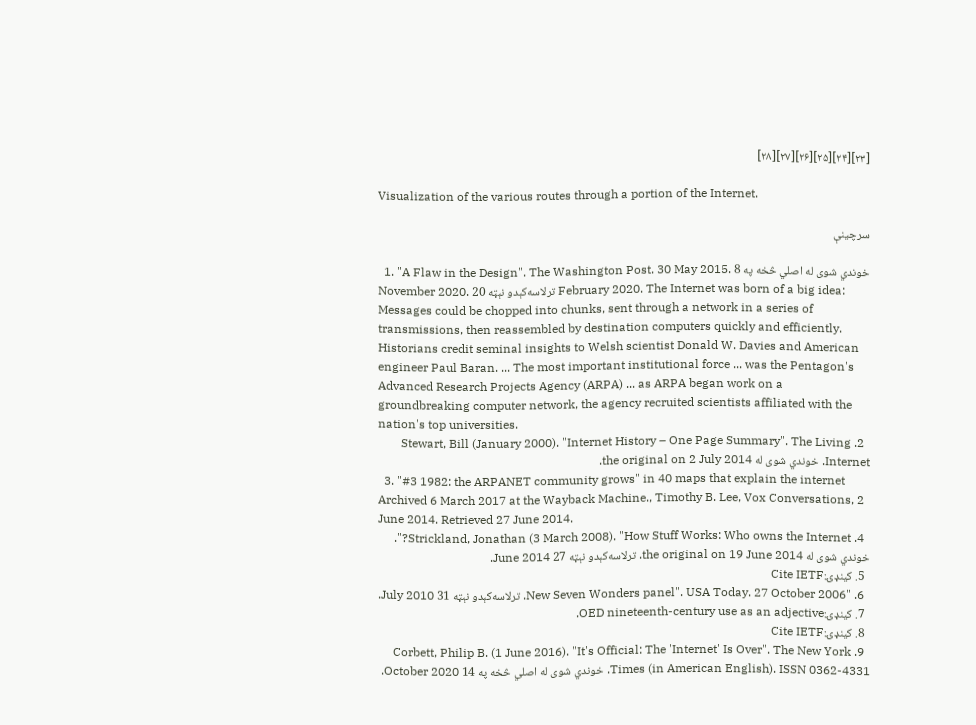[۲۳][۲۴][۲۵][۲۶][۲۷][۲۸]

Visualization of the various routes through a portion of the Internet.

سرچينې

  1. "A Flaw in the Design". The Washington Post. 30 May 2015. خوندي شوی له اصلي څخه په 8 November 2020. ترلاسه‌کېدو نېټه 20 February 2020. The Internet was born of a big idea: Messages could be chopped into chunks, sent through a network in a series of transmissions, then reassembled by destination computers quickly and efficiently. Historians credit seminal insights to Welsh scientist Donald W. Davies and American engineer Paul Baran. ... The most important institutional force ... was the Pentagon's Advanced Research Projects Agency (ARPA) ... as ARPA began work on a groundbreaking computer network, the agency recruited scientists affiliated with the nation's top universities.
  2. Stewart, Bill (January 2000). "Internet History – One Page Summary". The Living Internet. خوندي شوی له the original on 2 July 2014.
  3. "#3 1982: the ARPANET community grows" in 40 maps that explain the internet Archived 6 March 2017 at the Wayback Machine., Timothy B. Lee, Vox Conversations, 2 June 2014. Retrieved 27 June 2014.
  4. Strickland, Jonathan (3 March 2008). "How Stuff Works: Who owns the Internet?". خوندي شوی له the original on 19 June 2014. ترلاسه‌کېدو نېټه 27 June 2014.
  5. کينډۍ:Cite IETF
  6. "New Seven Wonders panel". USA Today. 27 October 2006. ترلاسه‌کېدو نېټه 31 July 2010.
  7. کينډۍ:OED nineteenth-century use as an adjective.
  8. کينډۍ:Cite IETF
  9. Corbett, Philip B. (1 June 2016). "It's Official: The 'Internet' Is Over". The New York Times (in American English). ISSN 0362-4331. خوندي شوی له اصلي څخه په 14 October 2020.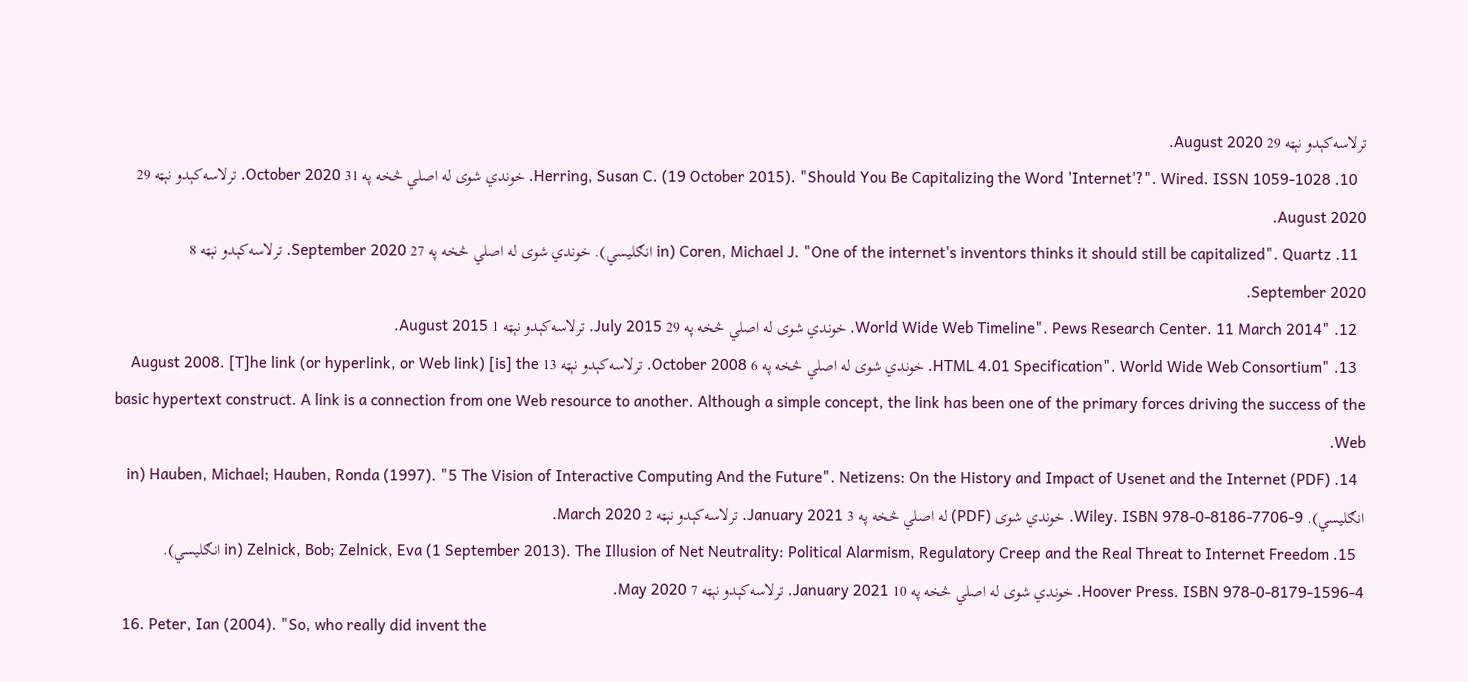ترلاسه‌کېدو نېټه 29 August 2020.
  10. Herring, Susan C. (19 October 2015). "Should You Be Capitalizing the Word 'Internet'?". Wired. ISSN 1059-1028. خوندي شوی له اصلي څخه په 31 October 2020. ترلاسه‌کېدو نېټه 29 August 2020.
  11. Coren, Michael J. "One of the internet's inventors thinks it should still be capitalized". Quartz (in انګليسي). خوندي شوی له اصلي څخه په 27 September 2020. ترلاسه‌کېدو نېټه 8 September 2020.
  12. "World Wide Web Timeline". Pews Research Center. 11 March 2014. خوندي شوی له اصلي څخه په 29 July 2015. ترلاسه‌کېدو نېټه 1 August 2015.
  13. "HTML 4.01 Specification". World Wide Web Consortium. خوندي شوی له اصلي څخه په 6 October 2008. ترلاسه‌کېدو نېټه 13 August 2008. [T]he link (or hyperlink, or Web link) [is] the basic hypertext construct. A link is a connection from one Web resource to another. Although a simple concept, the link has been one of the primary forces driving the success of the Web.
  14. Hauben, Michael; Hauben, Ronda (1997). "5 The Vision of Interactive Computing And the Future". Netizens: On the History and Impact of Usenet and the Internet (PDF) (in انګليسي). Wiley. ISBN 978-0-8186-7706-9. خوندي شوی (PDF) له اصلي څخه په 3 January 2021. ترلاسه‌کېدو نېټه 2 March 2020.
  15. Zelnick, Bob; Zelnick, Eva (1 September 2013). The Illusion of Net Neutrality: Political Alarmism, Regulatory Creep and the Real Threat to Internet Freedom (in انګليسي). Hoover Press. ISBN 978-0-8179-1596-4. خوندي شوی له اصلي څخه په 10 January 2021. ترلاسه‌کېدو نېټه 7 May 2020.
  16. Peter, Ian (2004). "So, who really did invent the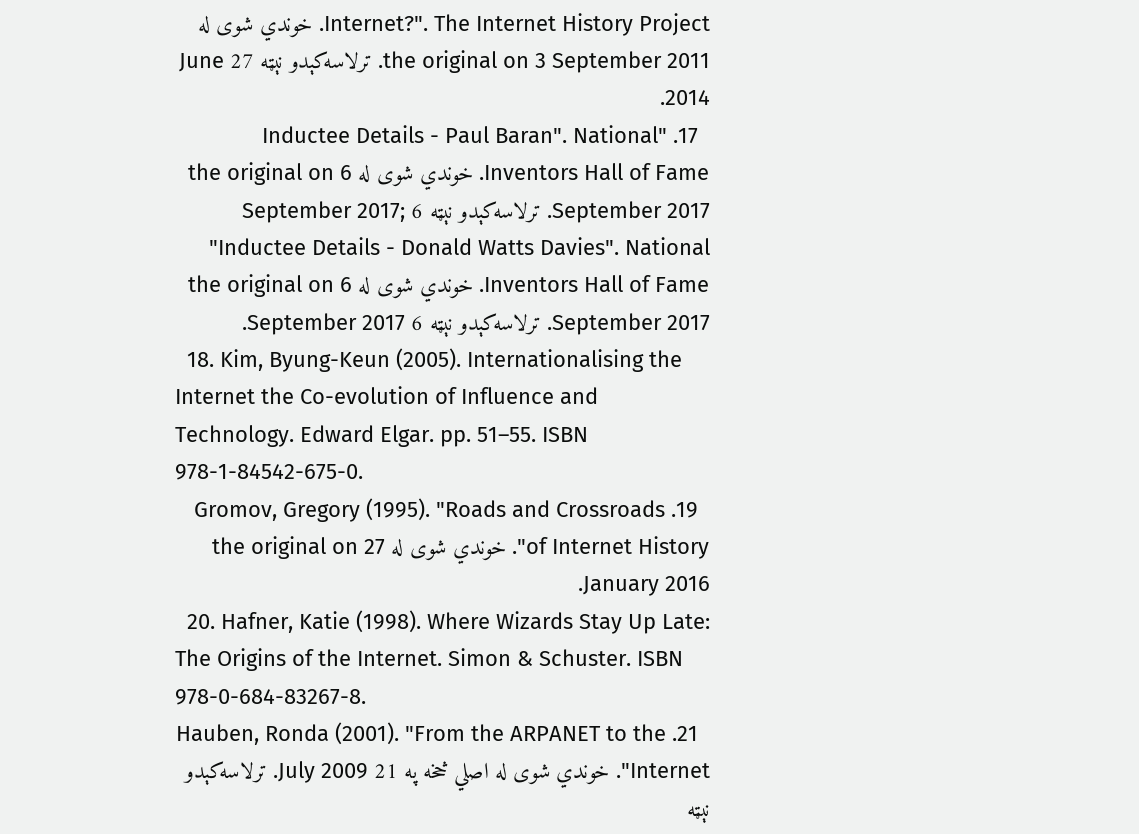Internet?". The Internet History Project. خوندي شوی له the original on 3 September 2011. ترلاسه‌کېدو نېټه 27 June 2014.
  17. "Inductee Details - Paul Baran". National Inventors Hall of Fame. خوندي شوی له the original on 6 September 2017. ترلاسه‌کېدو نېټه 6 September 2017; "Inductee Details - Donald Watts Davies". National Inventors Hall of Fame. خوندي شوی له the original on 6 September 2017. ترلاسه‌کېدو نېټه 6 September 2017.
  18. Kim, Byung-Keun (2005). Internationalising the Internet the Co-evolution of Influence and Technology. Edward Elgar. pp. 51–55. ISBN 978-1-84542-675-0.
  19. Gromov, Gregory (1995). "Roads and Crossroads of Internet History". خوندي شوی له the original on 27 January 2016.
  20. Hafner, Katie (1998). Where Wizards Stay Up Late: The Origins of the Internet. Simon & Schuster. ISBN 978-0-684-83267-8.
  21. Hauben, Ronda (2001). "From the ARPANET to the Internet". خوندي شوی له اصلي څخه په 21 July 2009. ترلاسه‌کېدو نېټه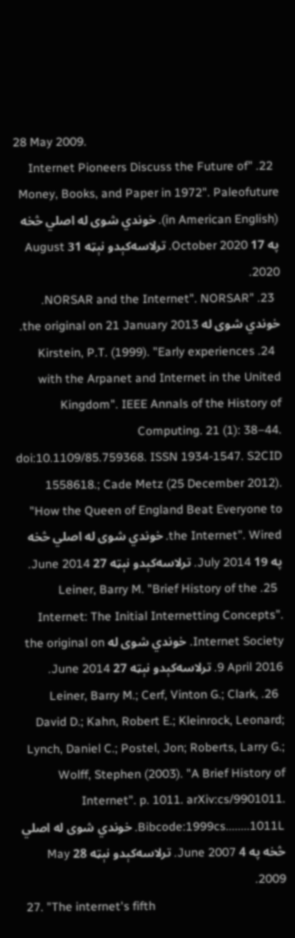28 May 2009.
  22. "Internet Pioneers Discuss the Future of Money, Books, and Paper in 1972". Paleofuture (in American English). خوندي شوی له اصلي څخه په 17 October 2020. ترلاسه‌کېدو نېټه 31 August 2020.
  23. "NORSAR and the Internet". NORSAR. خوندي شوی له the original on 21 January 2013.
  24. Kirstein, P.T. (1999). "Early experiences with the Arpanet and Internet in the United Kingdom". IEEE Annals of the History of Computing. 21 (1): 38–44. doi:10.1109/85.759368. ISSN 1934-1547. S2CID 1558618.; Cade Metz (25 December 2012). "How the Queen of England Beat Everyone to the Internet". Wired. خوندي شوی له اصلي څخه په 19 July 2014. ترلاسه‌کېدو نېټه 27 June 2014.
  25. Leiner, Barry M. "Brief History of the Internet: The Initial Internetting Concepts". Internet Society. خوندي شوی له the original on 9 April 2016. ترلاسه‌کېدو نېټه 27 June 2014.
  26. Leiner, Barry M.; Cerf, Vinton G.; Clark, David D.; Kahn, Robert E.; Kleinrock, Leonard; Lynch, Daniel C.; Postel, Jon; Roberts, Larry G.; Wolff, Stephen (2003). "A Brief History of Internet". p. 1011. arXiv:cs/9901011. Bibcode:1999cs........1011L. خوندي شوی له اصلي څخه په 4 June 2007. ترلاسه‌کېدو نېټه 28 May 2009.
  27. "The internet's fifth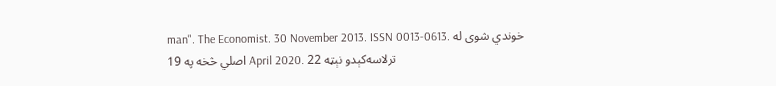man". The Economist. 30 November 2013. ISSN 0013-0613. خوندي شوی له اصلي څخه په 19 April 2020. ترلاسه‌کېدو نېټه 22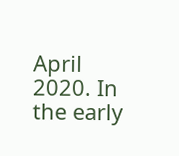April 2020. In the early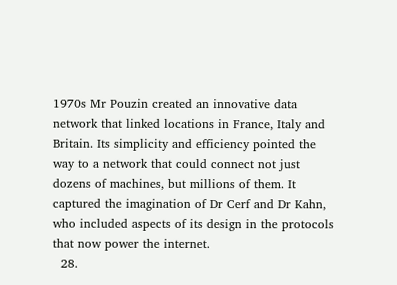1970s Mr Pouzin created an innovative data network that linked locations in France, Italy and Britain. Its simplicity and efficiency pointed the way to a network that could connect not just dozens of machines, but millions of them. It captured the imagination of Dr Cerf and Dr Kahn, who included aspects of its design in the protocols that now power the internet.
  28.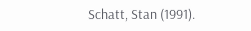Schatt, Stan (1991).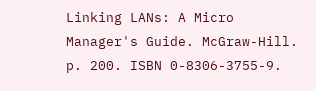Linking LANs: A Micro Manager's Guide. McGraw-Hill. p. 200. ISBN 0-8306-3755-9.